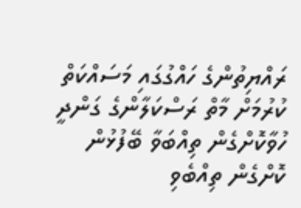ރައްޔިތުންގެ ހައްގުގައި މަސައްކަތް ކުރުމަށް މާތް ރަސްކަލާންގެ ގަންދީ ހުވާކޮށްގެން ތިއްބަވާ ބޭފުޅުން ކޮށްގެން ތިއްބެވި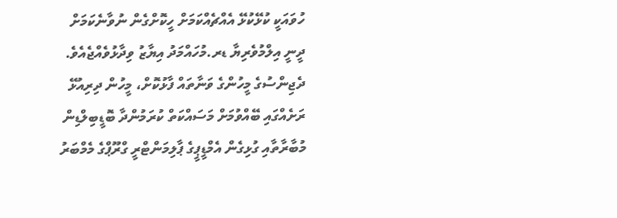ހުވައަކީ ކުޅޭކުޅޭ އެއްޗެއްކަމަށް ހީކޮށްގެން ނުވާނެކަމަށް ދީނީ އިލްމުވެރިޔާ ޑރ.މުހައްމަދު އިޔާޒު ވިދާޅުވެއްޖެއެވެ.
ދެޖިންސުގެ މީހުންގެ ވަނާތައް ފާޅުކޮށް، މީހުން ދިރިއުޅޭ ރަށެއްގައި ބޭއްވުމަށް މަސައްކަތް ކުރަމުންދާ ބޮޑީބިލްޑިން މުބާރާތާއި ގުޅިގެން އެމްޑީޕީގެ ޕާލިމަންޓްރީ ގްރޫޕްގެ މެމްބަރު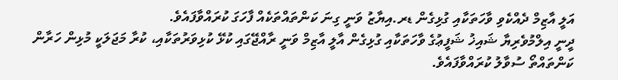އަލީ އާޒިމް ދެއްކެވި ވާހަތަކާއި ގުޅިގެން ޑރ.އިޔާޒު ވަނީ ގިނަ ކަންތައްތަކެއް ފާހަގަ ކުރައްވާފައެވެ.
ދީނީ އިލްމުވެރިޔާ ޝައިޚު ޝަފީޢުގެ ވާހަތަކާއި ގުޅިގެން އާލީ އާޒިމް ވަނީ ރާއްޖޭގައި ކުޅޭ ކުޅިވަރުތަކާއި، ކުރާ މަޖަލަކީ މުޅިން ހަރާން ކަންތައްތޯ ސުވާލު ކުރައްވާފައެވެ.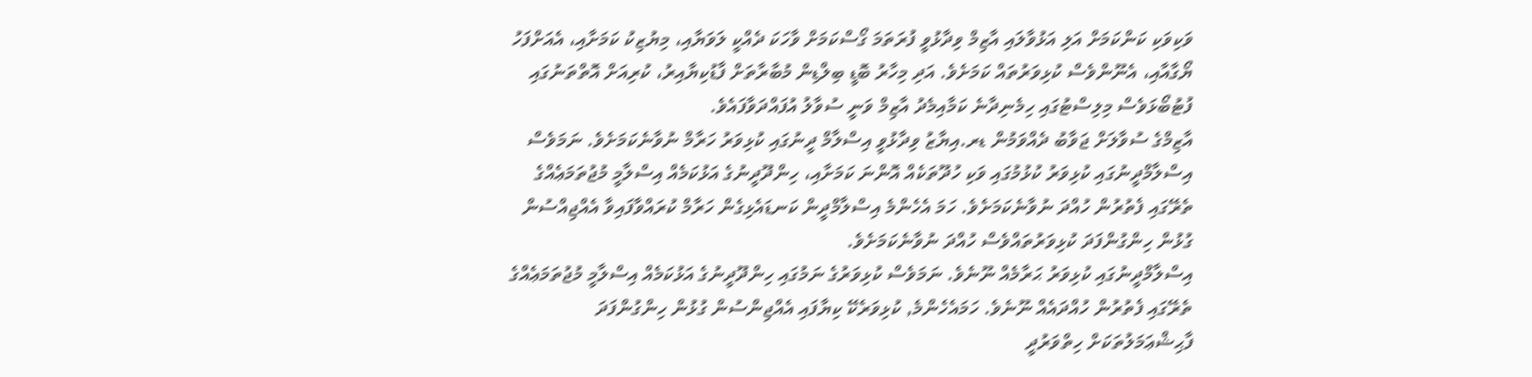ވަކިވަކި ކަންކަމަށް އަލި އަޅުވާލައި އާޒިމް ވިދާޅުވީ ފުރަތަމަ ގޯސްކަމަށް ވާހަކަ ދެއްކީ ލަވަޔާއި، މިޔުޒިކު ކަމަށާއި، އެއަށްފަހު ޔޯގާއާއި، އެނޫންވެސް ކުޅިވަރުތައް ކަމަށެވެ. އަދި މިހާރު ބޮޑީ ބިލްޑިން މުބާރާތަށް ފާޑުކިޔާއިރު، ކުރިއަށް އޮތްތަނުގައި ފުޓުބޯޅަވެސް މިލިސްޓުގައި ހިމެނިދާނެ ކަމާއިމެދު އާޒިމް ވަނީ ސުވާލު އުފައްދަވާފައެވެ.
އާޒިމްގެ ސުވާލަށް ޖަވާބު ދެއްވަމުން ޑރ.އިޔާޒު ވިދާޅުވީ އިސްލާމް ދީނުގައި ކުޅިވަރު ހަރާމް ނުވާނެކަމަށެވެ. ނަމަވެސް އިސްލާމްދީނުގައި ކުޅިވަރު ކުޅުމުގައި ވަކި ހުދޫތަކެއް އޮންނަ ކަމަށާއި، ހިންދޫދީނުގެ އަޅުކަމެއް އިސްލާމީ މުޖުތަމަޢެއްގެ ތެރޭގައި ފެތުރުން ހުއްދަ ނުވާނެކަމަށެވެ. ހަމަ އެހެންމެ އިސްލާމްދީން ކަނޑައެޅިގެން ހަރާމް ކުރައްވާފައިވާ އެއްޖިއްސުން ގުޅުން ހިންގުންފަދަ ކުޅިވަރުތައްވެސް ހުއްދަ ނުވާނެކަމަށެވެ.
އިސްލާމްދީނުގައި ކުޅިވަރު ޙަރާމެއް ނޫނެވެ. ނަމަވެސް ކުޅިވަރުގެ ނަމުގައި ހިންދޫދީނުގެ އަޅުކަމެއް އިސްލާމީ މުޖުތަމަޢެއްގެ ތެރޭގައި ފެތުރުން ހުއްދައެއް ނޫނެވެ. ހަމައެހެންމެ, ކުޅިވަރެކޭ ކިޔާފައި އެއްޖިންސުން ގުޅުން ހިންގުންފަދަ ފާޙިޝްޢަމަލުތަކަށް ހިތްވަރުދީ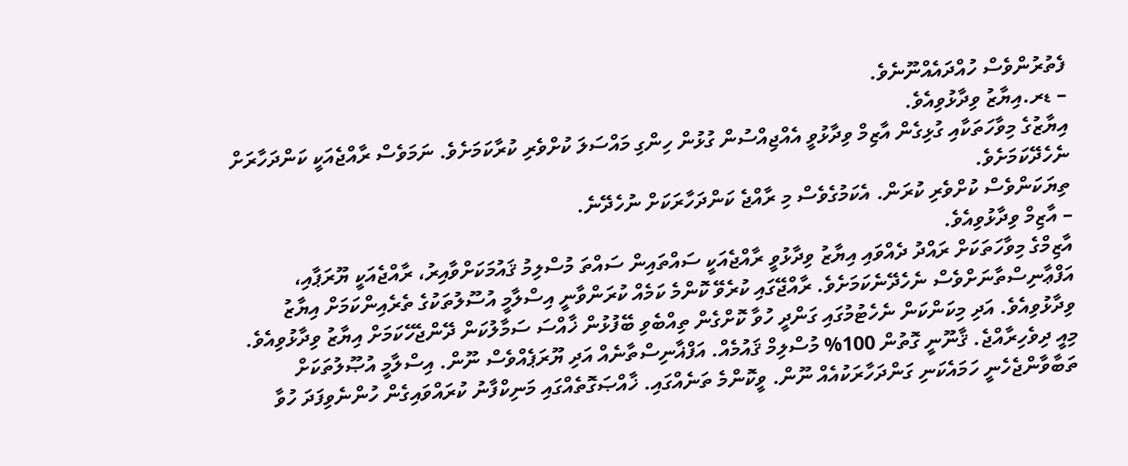ފެތުރުންވެސް ހުއްދައެއްނޫނެވެ.
– ޑރ.އިޔާޒު ވިދާޅުވިއެވެ.
އިޔާޒުގެ މިވާހަތަކާއި ގުޅިގެން އާޒިމް ވިދާޅުވީ އެއްޖިއްސުން ގުޅުން ހިންގި މައްސަލަ ކުށްވެރި ކުރާކަމަށެވެ. ނަމަވެސް ރާއްޖެއަކީ ކަންދަހާރަށް ނެހެދޭކަމަށެވެ.
ތިޔަކަންވެސް ކުށްވެރި ކުރަން. އެކަމުގެވެސް މި ރާއްޖެ ކަންދަހާރަކަށް ނުހެދޭނެ.
– އާޒިމް ވިދާޅުވިއެވެ.
އާޒިމްގެ މިވާހަތަކަށް ރައްދު ދެއްވައި އިޔާޒު ވިދާޅުވީ ރާއްޖެއަކީ ސައްތައިން ސައްތަ މުސްލިމު ޤައުމަކަށްވާއިރު، ރާއްޖެއަކީ ޔޫރަޕާއި، އަފްޢާނިސްތާނަށްވެސް ނެހެދޭނެކަމަށެވެ. ރާއްޖޭގައި ކުރެވޭ ކޮންމެ ކަމެއް ކުރަންވާނީ އިސްލާމީ އުސޫލުތަކުގެ ތެރެއިންކަމަށް އިޔާޒު ވިދާޅުވިއެވެ. އަދި މިކަންކަން ނެހެޓުމުގައި ގަންދީ ހުވާ ކޮށްގެން ތިއްބެވި ބޭފުޅުން ޚާއްސަ ސަމާލުކަން ދޭންޖެހޭކަމަށް އިޔާޒު ވިދާޅުވިއެވެ.
މިއީ ދިވެހިރާއްޖެ. ޤާނޫނީ ގޮތުން 100% މުސްލިމް ޤައުމެއް. އަފްޣާނިސްތާނެއް އަދި ޔޫރަޕެއްވެސް ނޫން. އިސްލާމީ އުޞޫލުތަކަށް ތަބާވާންޖެހެނީ ހަމައެކަނި ގަންދަހާރަކުއެއް ނޫން. ވީކޮންމެ ތަނެއްގައި. ޚާއްޞަގޮތެއްގައި މަނިކްފާނު ކުރައްވައިގެން ހުންނެވިފަދަ ހުވާ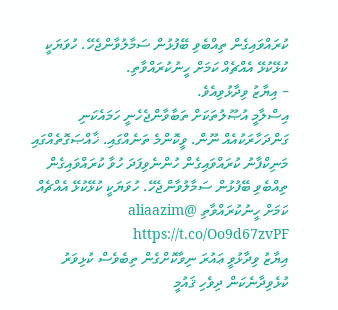ކުރައްވައިގެން ތިއްބެވި ބޭފުޅުން ސަމާލުވާންޖެހޭ. ހުވަޔަކީ ކުޅޭކުޅޭ އެއްޗެއް ކަމަށް ހީނުކުރައްވާތި.
– އިޔާޒު ވިދާޅުވިއެވެ.
އިސްލާމީ އުޞޫލުތަކަށް ތަބާވާންޖެހެނީ ހަމައެކަނި ގަންދަހާރަކުއެއް ނޫން. ވީކޮންމެ ތަނެއްގައި. ޚާއްޞަގޮތެއްގައި މަނިކްފާނު ކުރައްވައިގެން ހުންނެވިފަދަ ހުވާ ކުރައްވައިގެން ތިއްބެވި ބޭފުޅުން ސަމާލުވާންޖެހޭ. ހުވަޔަކީ ކުޅޭކުޅޭ އެއްޗެއް ކަމަށް ހީނުކުރައްވާތި @aliaazim https://t.co/Oo9d67zvPF
އިޔާޒު ވިދާޅުވީ ޢައުރަ ނިވާކޮށްގެން ތިބެވެސް ކުޅިވަރު ކުޅެވިދާނެކަން ދިވެހި ޤައުމީ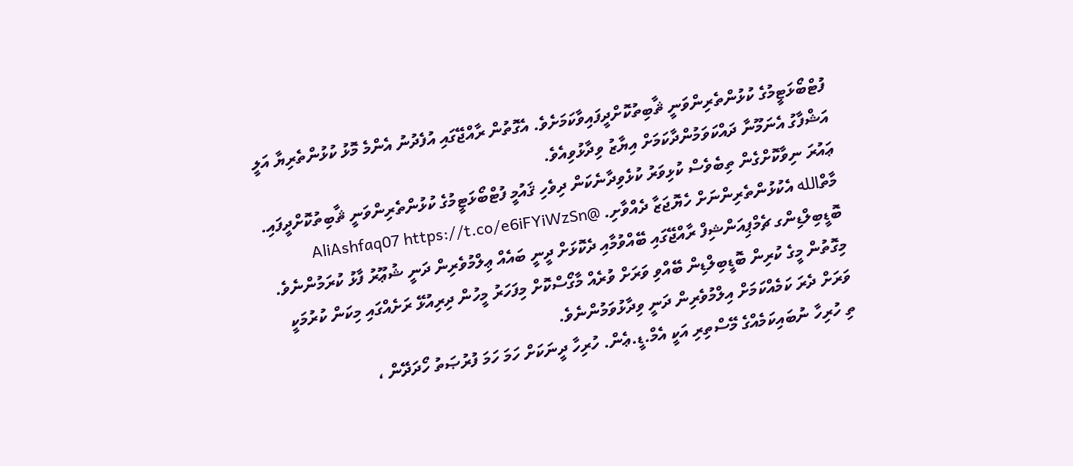ފުޓްބޯޅަޓީމުގެ ކުޅުންތެރިންވަނީ ޘާބިތުކޮށްދީފައިވާކަމަށެވެ. އެގޮތުން ރާއްޖޭގައި އުފެދުނު އެންމެ މޮޅު ކުޅުންތެރިޔާ އަލީ އަޝްފާގު އެނަމޫނާ ދައްކަވަމުންދާކަމަށް އިޔާޒު ވިދާޅުވިއެވެ.
ޢައުރަ ނިވާކޮށްގެން ތިބެވެސް ކުޅިވަރު ކުޅެވިދާނެކަން ދިވެހި ޤައުމީ ފުޓްބޯޅަޓީމުގެ ކުޅުންތެރިންވަނީ ޘާބިތުކޮށްދީފައި. މާތްالله އެކުޅުންތެރިންނަށް ހެޔޮޖަޒާ ދެއްވާށި. @AliAshfaq07 https://t.co/e6iFYiWzSn
ބޮޑީބިލްޑިންގ ޗެމްޕިއަންޝިފް ރާއްޖޭގައި ބޭއްވުމާއި ދެކޮޅަށް ދީނީ ބައެއް ޢިލްމުވެރިން ދަނީ ޝުޢޫރު ފާޅު ކުރަމުންނެވެ. މިގޮތުން މީގެ ކުރިން ބޮޑީބިލްޑިން ބޭއްވި ވަރަށް ވުރެއް މާގޯސްކޮށް މިފަހަރު މީހުން ދިރިއުޅޭ ރަށެއްގައި މިކަން ކުރުމަކީ ވަރަށް ދެރަ ކަމެއްކަމަށް އިލްމުވެރިން ދަނީ ވިދާޅުވަމުންނެވެ.
ތި ހުރިހާ ނުބައިކަމެއްގެ މޭސްތިރި އަކީ އެމް.ޑީ.ޢެން. ހުރިހާ ދީނަކަށް ހަމަ ހަމަ ފުރުޞަތު ހޯދަދޭން ،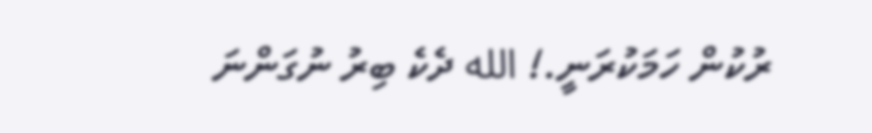ރުކުން ހަމަކުރަނީ.! الله ދެކެ ބިރު ނުގަންނަ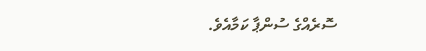ސޮރެއްގެ ސުންޕާ ކަމާއެވެ.